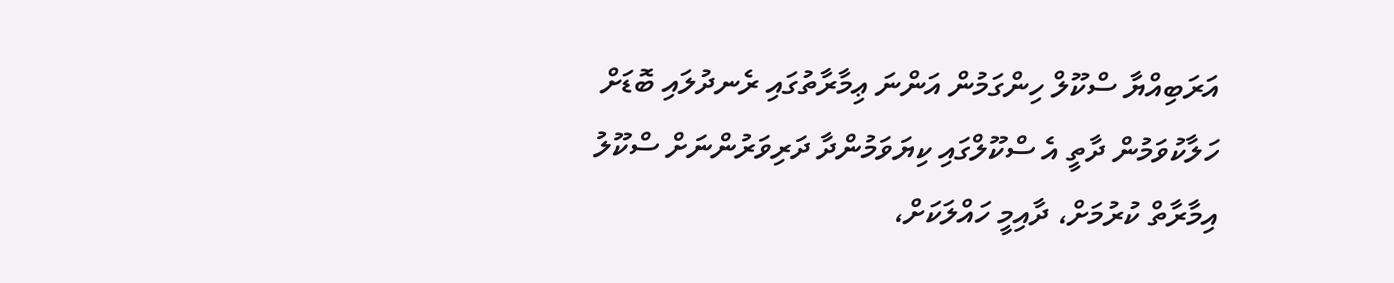އަރަބިއްޔާ ސްކޫލް ހިންގަމުން އަންނަ ޢިމާރާތުގައި ރެނދުލައި ބޮޑަށް ހަލާކުވަމުން ދާތީ އެ ސްކޫލްގައި ކިޔަވަމުންދާ ދަރިވަރުންނަށް ސްކޫލު އިމާރާތް ކުރުމަށް، ދާއިމީ ހައްލަކަށް،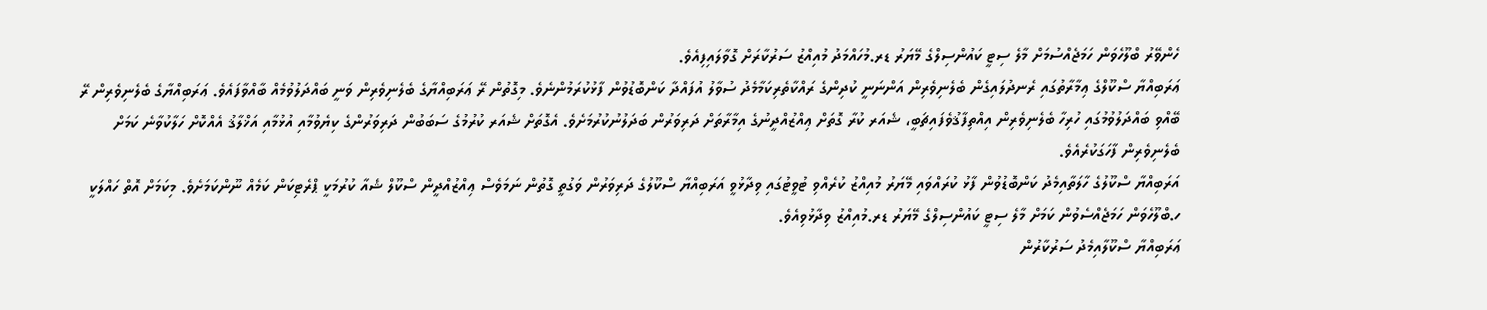ހެންވޭރު ބްލޫހެވަން ހަމަޖެއްސުމަށް މާލެ ސިޓީ ކައުންސިލްގެ މޭޔަރު ޑރ.މުހައްމަދު މުއިއްޒު ސަރުކާރަށް ގޮވާލައިފިއެވެ.
ޢަރަބިއްޔާ ސްކޫލްގެ ޢިމާރާތުގައި ރެނދުލައިގެން ބެލެނިވެރިން އަންނަނީ ކުދިންގެ ރައްކާތެރިކަމާމެދު ސުވާލު އުފައްދާ ކަންބޮޑުވުން ފާޅުކުރަމުންނެވެ. މިގޮތުން ރޭ ޢަރަބިއްޔާގެ ބެލެނިވެރިން ވަނީ ބައްދަލުވުމެއް ބާއްވާފައެވެ. ޢަރަބިއްޔާގެ ބެލެނިވެރިން ރޭ ބޭއްވި ބައްދަލުވުމުގައި ހުރިހާ ބެލެނިވެރިން އިއްތިފާޤުވެފައިޗަބީ، ޝެއަރ ކުރާ ގޮތަށް ޢިއްޒުއްދީނުގެ އިމާރާތަށް ދަރިވަރުން ބަދަލުނުކުރުމަށެވެ. އެގޮތަށް ޝެއަރ ކުރުމުގެ ސަބަބުން ދަރިވަރުންގެ ކިޔެވުމާއި އުޅުމާއި އަޚްލާޤު އެއްކޮށް ހަލާކުވާނެ ކަމަށް ބެލެނިވެރިން ފާހަގަކުރެއެވެ.
އަރަބިއްޔާ ސްކޫލުގެ ހާލަތާއިމެދު ކަންބޮޑުވުން ފާޅު ކުރައްވައި މޭޔަރު މުއިއްޒު ކުރެއްވި ޓުވީޓުގައި ވިދާޅުވީ އަރަބިއްޔާ ސްކޫލުގެ ދަރިވަރުން ވަގުތީ ގޮތުން ނަމަވެސް ޢިއްޒުއްދީން ސްކޫލް ޝެއާ ކުރުމަކީ ޕްރެޓިކަން ކަމެއް ނޫންކަމަށެވެ. މިކަމަށް އޮތް ހައްލަކީ ހ.ބްލޫހެވަން ހަމަޖެއްސެވުން ކަމަށް މާލެ ސިޓީ ކައުންސިލްގެ މޭޔަރު ޑރ.މުއިއްޒު ވިދާޅުވިއެވެ.
ޢަރަބިއްޔާ ސްކޫލާއިމެދު ސަރުކާރުން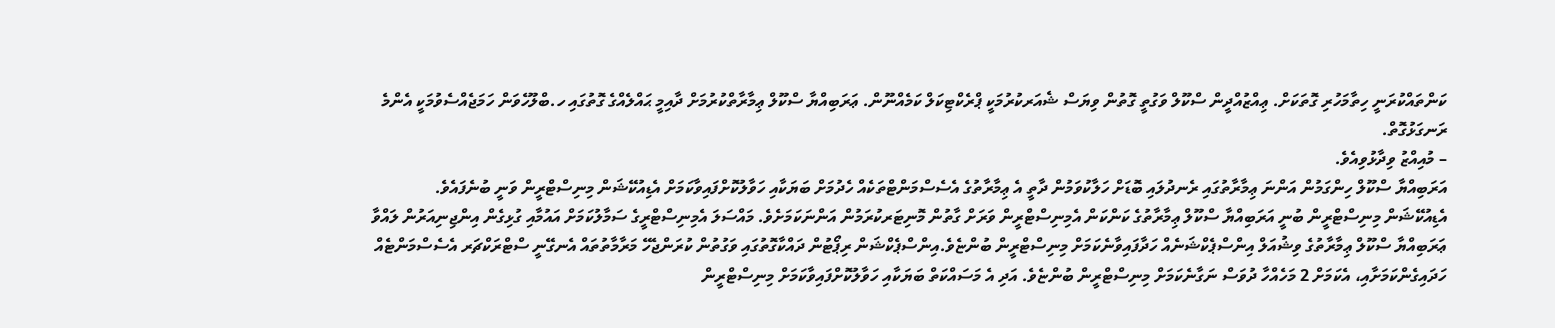ކަންތައްކުރަނީ ހިތާމަހުރި ގޮތަކަށް. ޢިއްޒުއްދީން ސްކޫލް ވަގުތީ ގޮތުން ވިޔަސް ޝެއަރކުރުމަކީ ޕްރެކްޓިކަލް ކަމެއްނޫން. ޢަރަބިއްޔާ ސްކޫލް ޢިމާރާތްކުރުމަށް ދާއިމީ ޙައްލެއްގެ ގޮތުގައި ހ.ބްލޫހެވަން ހަމަޖެއްސެވުމަކީ އެންމެ ރަނގަޅުގޮތް.
– މުއިއްޒު ވިދާޅުވިއެވެ.
އަރަބިއްޔާ ސްކޫލް ހިންގަމުން އަންނަ ޢިމާރާތުގައި ރެނދުލައި ބޮޑަށް ހަލާކުވަމުން ދާތީ އެ ޢިމާރާތުގެ އެސެސްމަންޓްތަކެއް ހެދުމަށް ބަޔަކާއި ހަވާލުކޮށްފައިވާކަމަށް އެޑިއުކޭޝަން މިނިސްޓްރީން ވަނީ ބުނެފައެވެ.
އެޑިއުކޭޝަން މިނިސްޓްރީން ބުނީ އަރަބިއްޔާ ސްކޫލް ޢިމާރާތުގެ ކަންކަން އެމިނިސްޓްރީން ވަރަށް ގާތުން މޮނިޓަރކުރަމުން އަންނަކަމަށެވެ. މައްސަލަ އެމިނިސްޓްރީގެ ސަމާލުކަމަށް އައުމާއި ގުޅިގެން އިންޖިނިއަރުން ލައްވާ ޢަރަބިއްޔާ ސްކޫލް ޢިމާރާތުގެ ވިޝުއަލް އިންސްޕެކްޝަނެއް ހަދާފައިވާނެކަމަށް މިނިސްޓްރީން ބުންޏެވެ.އިންސްޕެކްޝަން ރިޕޯޓުން ދައްކާގޮތުގައި ވަގުތުން ކުރަންޖެހޭ މަރާމާތުތައް އެނގޭނީ ސްޓްރަކްޗަރ އެސެސްމަންޓެއް ހަދައިގެންކަމަށާއި، އެކަމަށް 2 މަހެއްހާ ދުވަސް ނަގާނެކަމަށް މިނިސްޓްރީން ބުންޏެވެ. އަދި އެ މަސައްކަތް ބަޔަކާއި ހަވާލުކޮށްފައިވާކަމަށް މިނިސްޓްރީން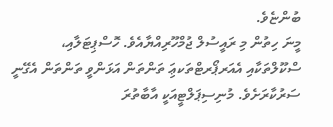ބުންޏެވެ.
މީނަ ހިތުން މި ރައީސުލް ޖުމްހޫރިއްޔާއެވެ. ހޮސްޕިޓަލާއި، ސްކޫލްތަކާއި އެއަރޕޯރޓްތަކޢަި ތަންތަން އަޅަންވީ ތަންތަން އެގޭނީ ސަރުކާރަށެވެ. މުނިސިޕަލްޓީއަކީ އާބާތުރަ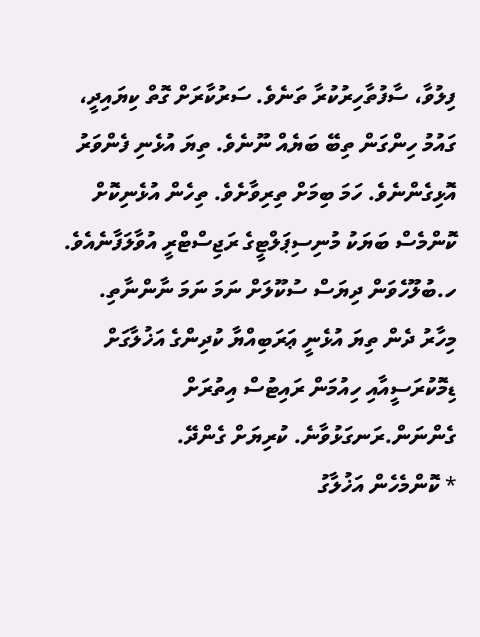ފިލުވާ، ސާފުތާހިރުކުރާ ތަނެވެ. ސަރުކާރަށް ގޮތް ކިޔައިދީ، ގައުމު ހިންގަން ތިބޭ ބަޔެއް ނޫނެވެ. ތިޔަ އުޅެނި ފެންވަރު އޮޅިގެންނެވެ. ހަމަ ބިމަށް ތިރިވާށެވެ. ތިހެން އުޅެނިކޮށް ކޮންމެސް ބަޔަކު މުނިސިޕަލްޓީގެ ރަޖިސްޓްރީ އުވާލަފާނެއެވެ.
ހ.ބުލޫހެވަން ދިޔަސް ސުކޫލަށް ނަމަ ނަމަ ނާންނާތި.
މިހާރު ދެން ތިޔަ އުޅެނީ ޢަރަބިއްޔާ ކުދިންގެ އަޚުލާގަށް ޑިމޮކުރަސީއާއި ހިއުމަން ރައިޓުސް އިތުރަށް ގެންނަން.ރަނގަޅުވާނެ. ކުރިޔަށް ގެންދޭ.
* ކޮންމެހެން އަޚުލާގު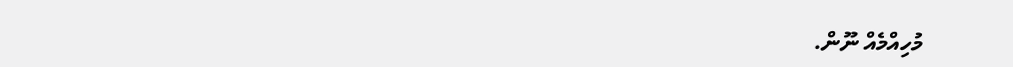މުހިއްމެއް ނޫން.